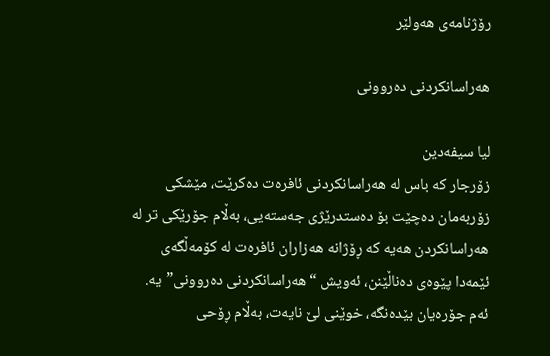رۆژنامەی ھەولێر

هەراسانکردنی دەروونی

لیا سیفەدین
زۆرجار کە باس لە هەراسانکردنی ئافرەت دەکرێت، مێشکی زۆربەمان دەچێت بۆ دەستدرێژی جەستەیی، بەڵام جۆرێکی تر لە هەراسانکردن هەیە کە ڕۆژانە هەزاران ئافرەت لە کۆمەڵگەی ئێمەدا پێوەی دەناڵێنن، ئەویش “هەراسانکردنی دەروونی”یە. ئەم جۆرەیان بێدەنگە، خوێنی لێ نایەت، بەڵام ڕۆحی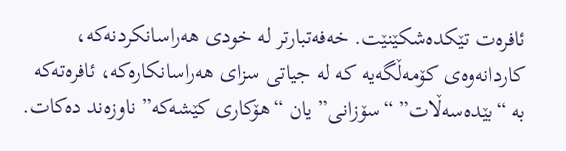ئافرەت تێکدەشکێنێت. خەفەتبارتر لە خودی هەراسانکردنەکە، کاردانەوەی کۆمەڵگەیە کە لە جیاتی سزای هەراسانکارەکە، ئافرەتەکە بە “بێدەسەڵات” “سۆزانی” یان “هۆکاری کێشەکە” ناوزەند دەکات.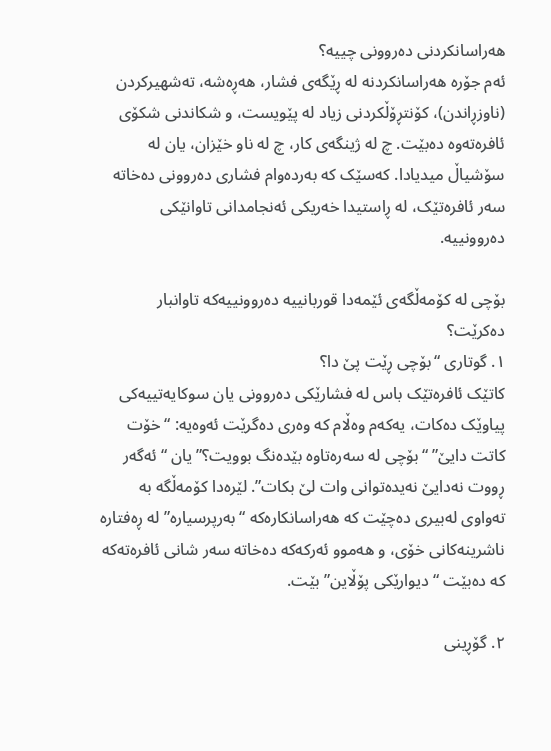هەراسانکردنی دەروونی چییە؟
ئەم جۆرە هەراسانکردنە لە ڕێگەی فشار، هەڕەشە، تەشهیرکردن (ناوزڕاندن)، کۆنتڕۆڵکردنی زیاد لە پێویست، و شکاندنی شکۆی ئافرەتەوە دەبێت. چ لە ژینگەی کار، چ لە ناو خێزان، یان لە سۆشیاڵ میدیادا. کەسێک کە بەردەوام فشاری دەروونی دەخاتە سەر ئافرەتێک، لە ڕاستیدا خەریکی ئەنجامدانی تاوانێکی دەروونییە.

بۆچی لە کۆمەڵگەی ئێمەدا قوربانییە دەروونییەکە تاوانبار دەکرێت؟
١. گوتاری “بۆچی ڕێت پێ دا؟
کاتێک ئافرەتێک باس لە فشارێکی دەروونی یان سوکایەتییەکی پیاوێک دەکات، یەکەم وەڵام کە وەری دەگرێت ئەوەیە: “خۆت کاتت دایێ” “بۆچی لە سەرەتاوە بێدەنگ بوویت؟” یان “ئەگەر ڕووت نەدایێ نەیدەتوانی وات لێ بکات”. لێرەدا کۆمەڵگە بە تەواوی لەبیری دەچێت کە هەراسانکارەکە “بەرپرسیارە” لە ڕەفتارە ناشرینەکانی خۆی، و هەموو ئەرکەکە دەخاتە سەر شانی ئافرەتەکە کە دەبێت “دیوارێکی پۆڵاین” بێت.

٢. گۆڕینی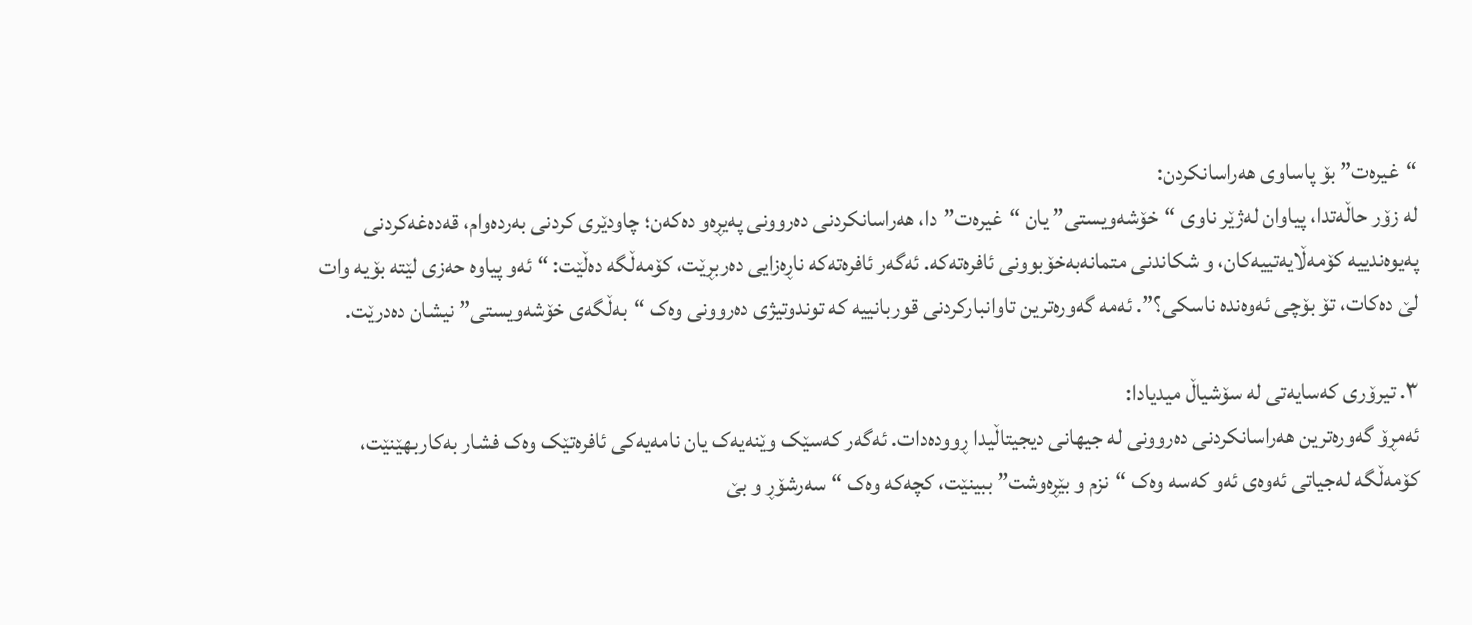“غیرەت” بۆ پاساوی هەراسانکردن:
لە زۆر حاڵەتدا، پیاوان لەژێر ناوی “خۆشەویستی” یان “غیرەت”دا، هەراسانکردنی دەروونی پەیڕەو دەکەن؛ چاودێری کردنی بەردەوام، قەدەغەکردنی پەیوەندییە کۆمەڵایەتییەکان، و شکاندنی متمانەبەخۆبوونی ئافرەتەکە. ئەگەر ئافرەتەکە ناڕەزایی دەربڕێت، کۆمەڵگە دەڵێت: “ئەو پیاوە حەزی لێتە بۆیە وات لێ دەکات، تۆ بۆچی ئەوەندە ناسکی؟”. ئەمە گەورەترین تاوانبارکردنی قوربانییە کە توندوتیژی دەروونی وەک “بەڵگەی خۆشەویستی” نیشان دەدرێت.

٣. تیرۆری کەسایەتی لە سۆشیاڵ میدیادا:
ئەمڕۆ گەورەترین هەراسانکردنی دەروونی لە جیهانی دیجیتاڵیدا ڕوودەدات. ئەگەر کەسێک وێنەیەک یان نامەیەکی ئافرەتێک وەک فشار بەکاربهێنێت، کۆمەڵگە لەجیاتی ئەوەی ئەو کەسە وەک “نزم و بێڕەوشت” ببینێت، کچەکە وەک “سەرشۆڕ و بێ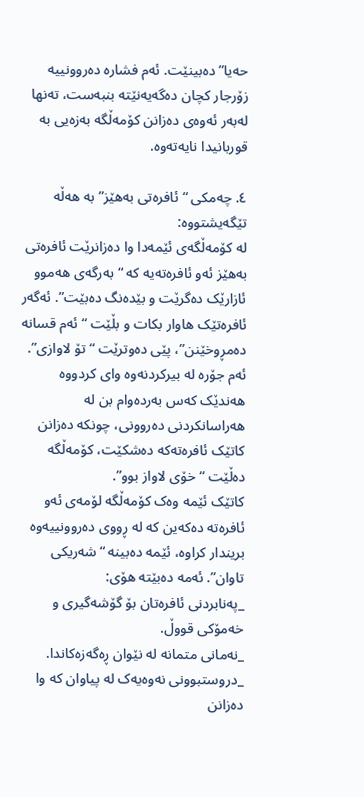حەیا” دەبینێت. ئەم فشارە دەروونییە زۆرجار کچان دەگەیەنێتە بنبەست، تەنها لەبەر ئەوەی دەزانن کۆمەڵگە بەزەیی بە قوربانیدا نایەتەوە.

٤. چەمکی “ئافرەتی بەهێز” بە هەڵە تێگەیشتووە:
لە کۆمەڵگەی ئێمەدا وا دەزانرێت ئافرەتی بەهێز ئەو ئافرەتەیە کە “بەرگەی هەموو ئازارێک دەگرێت و بێدەنگ دەبێت”. ئەگەر ئافرەتێک هاوار بکات و بڵێت “ئەم قسانە دەمڕوخێنن”، پێی دەوترێت “تۆ لاوازی”. ئەم جۆرە لە بیرکردنەوە وای کردووە هەندێک کەس بەردەوام بن لە هەراسانکردنی دەروونی، چونکە دەزانن کاتێک ئافرەتەکە دەشکێت، کۆمەڵگە دەڵێت “خۆی لاواز بوو”.
کاتێک ئێمە وەک کۆمەڵگە لۆمەی ئەو ئافرەتە دەکەین کە لە ڕووی دەروونییەوە بریندار کراوە، ئێمە دەبینە “شەریکی تاوان”. ئەمە دەبێتە هۆی:
_پەنابردنی ئافرەتان بۆ گۆشەگیری و خەمۆکی قووڵ.
_نەمانی متمانە لە نێوان ڕەگەزەکاندا.
_دروستبوونی نەوەیەک لە پیاوان کە وا دەزانن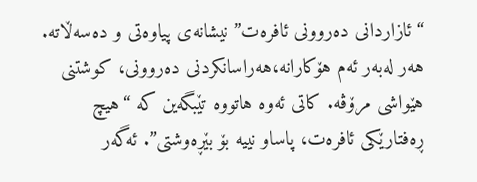“ئازاردانی دەروونی ئافرەت” نیشانەی پیاوەتی و دەسەڵاتە.
هەر لەبەر ئەم هۆکارانە،هەراسانکردنی دەروونی، کوشتنی هێواشی مرۆڤە. کاتی ئەوە هاتووە تێبگەین کە “هیچ ڕەفتارێکی ئافرەت، پاساو نییە بۆ بێڕەوشتی”. ئەگەر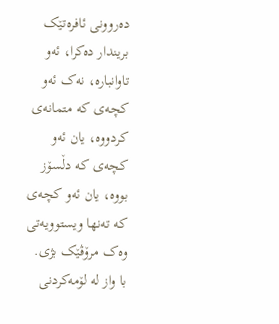دەروونی ئافرەتێک بریندار دەکرا، ئەو تاوانبارە، نەک ئەو کچەی کە متمانەی کردووە، یان ئەو کچەی کە دڵسۆز بووە، یان ئەو کچەی کە تەنها ویستوویەتی وەک مرۆڤێک بژی.
با واز لە لۆمەکردنی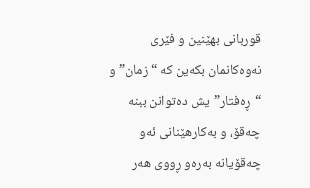قوربانی بهێنین و فێری نەوەکانمان بکەین کە “زمان” و “ڕەفتار”یش دەتوانن ببنە چەقۆ، و بەکارهێنانی ئەو چەقۆیانە بەرەو ڕووی هەر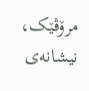مرۆڤێک، نیشانەی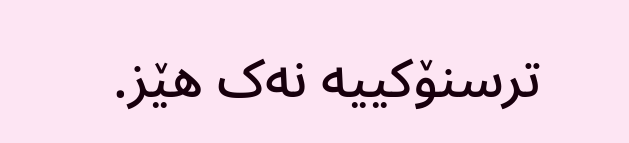ترسنۆکییە نەک هێز.